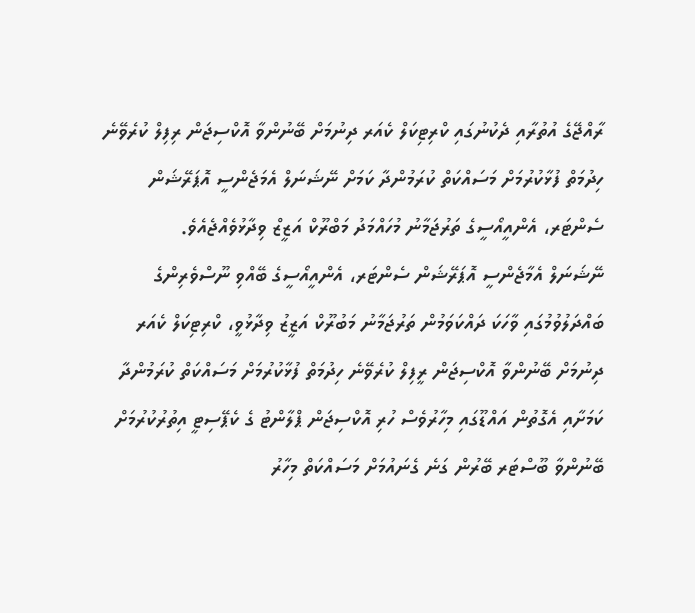ރާއްޖޭގެ އުތުރާއި ދެކުނުގައި ކްރިޓިކަލް ކެއަރ ދިނުމަށް ބޭނުންވާ އޮކްސިޖަން ރިފިލް ކުރެވޭނެ ހިދުމަތް ފުޅާކުރުމަށް މަސައްކަތް ކުރަމުންދާ ކަމަށް ނޭޝަނަލް އެމަޖެންސީ އޮޕަރޭޝަން ސެންޓަރ، އެންއީއޯސީގެ ތަރުޖަމާނު މުހައްމަދު މަބްރޫކް އަޒީޒް ވިދާޅުވެއްޖެއެވެ.
ނޭޝަނަލް އެމާޖެންސީ އޮޕަރޭޝަން ސެންޓަރ، އެންއީއޯސީގެ ބޭއްވި ނޫސްވެރިންގެ ބައްދަލުވުމުގައި ވާހަކަ ދައްކަވަމުން ތަރުޖަމާނު މަބުރޫކް އަޒީޒު ވިދާޅުވީ، ކްރިޓިކަލް ކެއަރ ދިނުމަށް ބޭނުންވާ އޮކްސިޖަން ރީފިލް ކުރެވޭނެ ހިދުމަތް ފުޅާކުރުމަށް މަސައްކަތް ކުރަމުންދާ ކަމަށާއި އެގޮތުން އައްޑޫގައި މިހާރުވެސް ހުރި އޮކްސިޖަން ޕްލާންޓު ގެ ކެޕޭސިޓީ އިތުރުކުރުމަށް ބޭނުންވާ ބޫސްޓަރ ބޭރުން ގަނެ ގެނައުމަށް މަސައްކަތް މިހާރު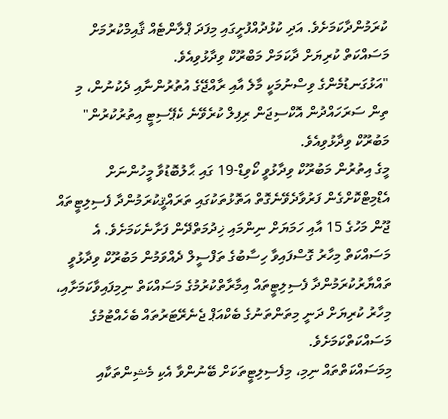ކުރަމުންދާކަމަށެވެ. އަދި ކުޅުދުއްފުށީގައި މިފަދަ ޕްލާންޓެއް ޤާއިމްކުރުމަށް މަސައްކަތް ކުރިޔަށް ދާކަމަށް މަބްރޫކް ވިދާޅުވިއެވެ.
"އަޅުގަނޑުމެންގެ ވިސްނުމަކީ މާލެ އާއި ރާއްޖޭގެ އުތުރުންނާއި ދެކުނުން، މި ތިން ސަރަހައްދުން އޮކްސިޖަން ރިފިލް ކުރެވޭނެ ކެޕޭސިޓީ އިތުރުކުރުން" މަބުރޫކް ވިދާޅުވިއެވެ.
މީގެ އިތުރުން މަބުރޫކް ވިދާޅުވީ ކޯވިޑް-19 ގައި ޙާލުބޮޑުވާ މީހުންނަށް އެޑްމިޓްކޮށްގެން ފަރުވާދެވޭނެގޮތް އަތޮޅުތަކުގައި ތަރައްޤީކުރަމުންދާ ފެސިލިޓީތައް ޖޫން މަހުގެ 15 އާއި ހަމަޔަށް ނިންމައި ޚިދުމަތްދޭން ފަށާނެކަމަށެވެ. އެ މަސައްކަތް މިހާރު ގޮސްފައިވާ ހިސާބުގެ ތަފްސީލް ދެއްވަމުން މަބުރޫކް ވިދާޅުވީ ތައްޔާރުކުރަމުންދާ ފެސިލިޓީތައް އިމާރާތްކުރުމުގެ މަސައްކަތް ނިމިފައިވާކަމަށާއި، މިހާރު ކުރިޔަށް ދަނީ މިތަންތަނުގެ ބެކްއަޕް ޖެނެރޭޓަރުތައް ބެހެއްޓުމުގެ މަސައްކަތްކަމަށެވެ.
މިމަސައްކަތްތައް ނިމި، މިފެސިލިޓީތަކަށް ބޭނުންވާ އެކި މެޝިންތަކާއި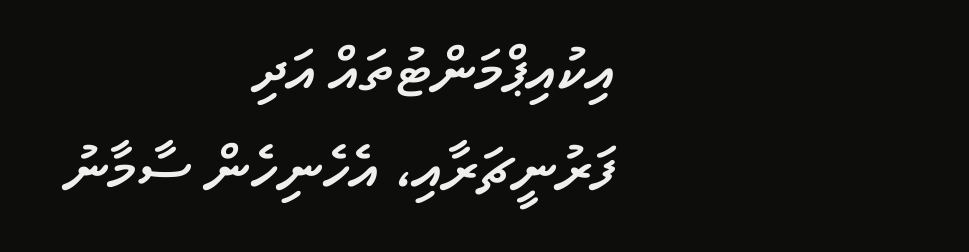އިކުއިޕްމަންޓުތައް އަދި ފަރުނީޗަރާއި، އެހެނިހެން ސާމާނު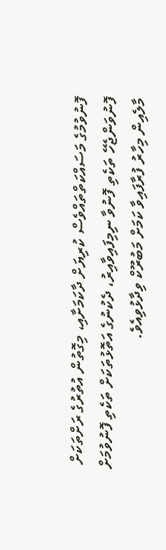ފޮނުވުމުގެ މަސައްކަތްތައްވެސް ކުރިޔަށް ދާކަމަށާއި، މިގޮތުން އުތުރުގެ ރަށްތަކަށް ފޮނުވަންޖެހޭ ތަކެތި ފޮނުވާ ނިމިފައިވާއިރު، ދެކުނުގެ އަތޮޅުތަކަށް ތަކެތި ފޮނުވުމަށް މާލެއިން މިހާރު ފުރާފައިވާ ކަމަށް މަބުރޫކް ވިދާޅުވިއެވެ.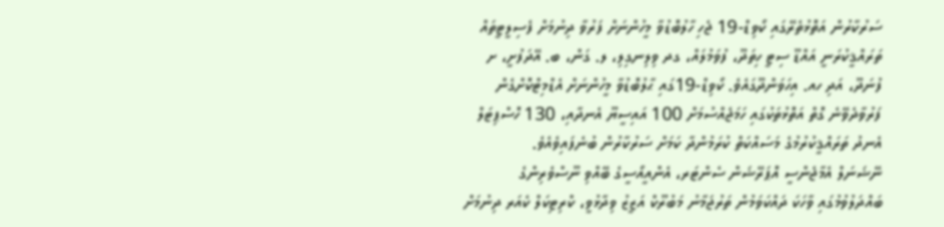ސަރުކާރުން އަތޮޅުތެރޭގައި ކޯވިޑް-19 ޖެހި ހާލުބޮޑުވާ މީހުންނަށް ފަރުވާ ދިނުމަށް ފެސިލީޓީތައް ތަރައްޤީކުރަނީ އައްޑޫ ސިޓީ ހިތަދޫ، ފުވަމުލައް، ގދ ވިލިނގިލި، ލ. ގަން، ބ. އޭދަފުށީ، ށ ފުނަދޫ، އަދި ހއ. އިހަވަންދޫގައެވެ. ކޯވިޑް-19ގައި ޙާލުބޮޑުވާ މީހުންނަށް އެޑްމިޓްކޮށްގެން ފަރުވާދެވޭނެ ގޮތް އަތޮޅުތަކުގައި ހަމަޖެއްސުމަށް 100 އައިސީޔޫ އެނދާއި، 130 ހޮސްޕިޓަލް އެނދު ތަރައްޤީކުރުމުގެ މަސައްކަތް ކުރަމުންދާ ކަމަށް ސަރުކާރުން ބުނެފައިވެއެވެ.
ނޭޝަނަލް އެމާޖެންސީ އޮޕަރޭޝަން ސެންޓަރ، އެންއީއޯސީގެ ބޭއްވި ނޫސްވެރިންގެ ބައްދަލުވުމުގައި ވާހަކަ ދައްކަވަމުން ތަރުޖަމާނު މަބުރޫކް އަޒީޒު ވިދާޅުވީ، ކްރިޓިކަލް ކެއަރ ދިނުމަށް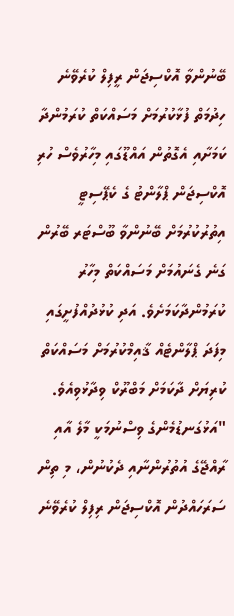ބޭނުންވާ އޮކްސިޖަން ރީފިލް ކުރެވޭނެ ހިދުމަތް ފުޅާކުރުމަށް މަސައްކަތް ކުރަމުންދާ ކަމަށާއި އެގޮތުން އައްޑޫގައި މިހާރުވެސް ހުރި އޮކްސިޖަން ޕްލާންޓު ގެ ކެޕޭސިޓީ އިތުރުކުރުމަށް ބޭނުންވާ ބޫސްޓަރ ބޭރުން ގަނެ ގެނައުމަށް މަސައްކަތް މިހާރު ކުރަމުންދާކަމަށެވެ. އަދި ކުޅުދުއްފުށީގައި މިފަދަ ޕްލާންޓެއް ޤާއިމްކުރުމަށް މަސައްކަތް ކުރިޔަށް ދާކަމަށް މަބްރޫކް ވިދާޅުވިއެވެ.
"އަޅުގަނޑުމެންގެ ވިސްނުމަކީ މާލެ އާއި ރާއްޖޭގެ އުތުރުންނާއި ދެކުނުން، މި ތިން ސަރަހައްދުން އޮކްސިޖަން ރިފިލް ކުރެވޭނެ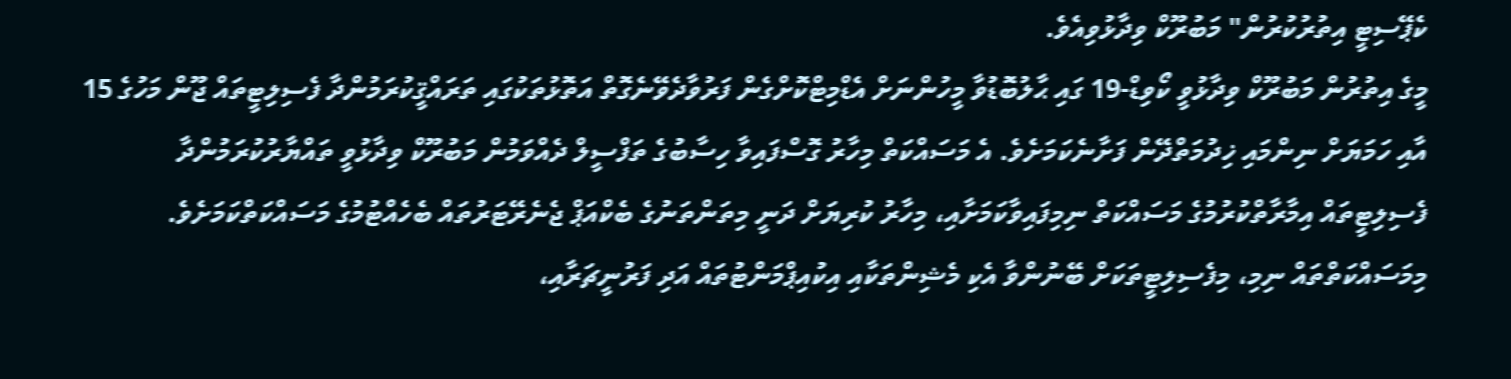ކެޕޭސިޓީ އިތުރުކުރުން" މަބުރޫކް ވިދާޅުވިއެވެ.
މީގެ އިތުރުން މަބުރޫކް ވިދާޅުވީ ކޯވިޑް-19 ގައި ޙާލުބޮޑުވާ މީހުންނަށް އެޑްމިޓްކޮށްގެން ފަރުވާދެވޭނެގޮތް އަތޮޅުތަކުގައި ތަރައްޤީކުރަމުންދާ ފެސިލިޓީތައް ޖޫން މަހުގެ 15 އާއި ހަމަޔަށް ނިންމައި ޚިދުމަތްދޭން ފަށާނެކަމަށެވެ. އެ މަސައްކަތް މިހާރު ގޮސްފައިވާ ހިސާބުގެ ތަފްސީލް ދެއްވަމުން މަބުރޫކް ވިދާޅުވީ ތައްޔާރުކުރަމުންދާ ފެސިލިޓީތައް އިމާރާތްކުރުމުގެ މަސައްކަތް ނިމިފައިވާކަމަށާއި، މިހާރު ކުރިޔަށް ދަނީ މިތަންތަނުގެ ބެކްއަޕް ޖެނެރޭޓަރުތައް ބެހެއްޓުމުގެ މަސައްކަތްކަމަށެވެ.
މިމަސައްކަތްތައް ނިމި، މިފެސިލިޓީތަކަށް ބޭނުންވާ އެކި މެޝިންތަކާއި އިކުއިޕްމަންޓުތައް އަދި ފަރުނީޗަރާއި،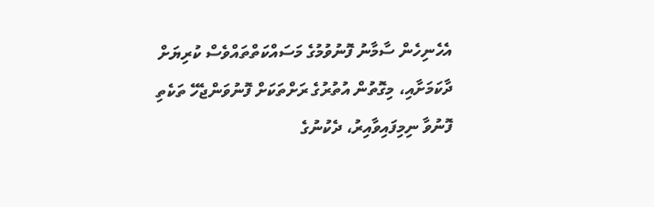އެހެނިހެން ސާމާނު ފޮނުވުމުގެ މަސައްކަތްތައްވެސް ކުރިޔަށް ދާކަމަށާއި، މިގޮތުން އުތުރުގެ ރަށްތަކަށް ފޮނުވަންޖެހޭ ތަކެތި ފޮނުވާ ނިމިފައިވާއިރު، ދެކުނުގެ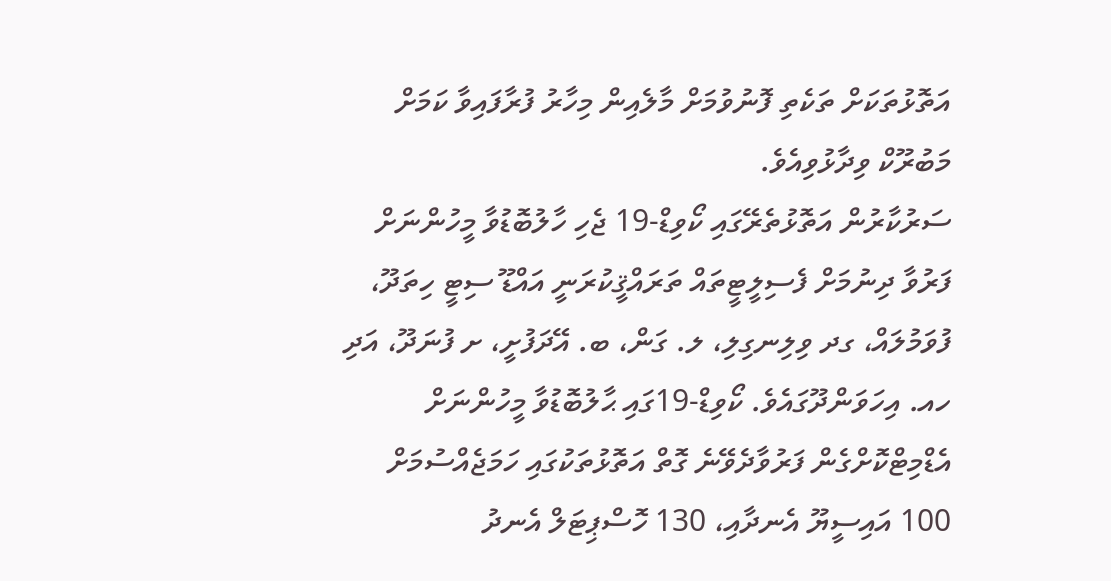އަތޮޅުތަކަށް ތަކެތި ފޮނުވުމަށް މާލެއިން މިހާރު ފުރާފައިވާ ކަމަށް މަބުރޫކް ވިދާޅުވިއެވެ.
ސަރުކާރުން އަތޮޅުތެރޭގައި ކޯވިޑް-19 ޖެހި ހާލުބޮޑުވާ މީހުންނަށް ފަރުވާ ދިނުމަށް ފެސިލީޓީތައް ތަރައްޤީކުރަނީ އައްޑޫ ސިޓީ ހިތަދޫ، ފުވަމުލައް، ގދ ވިލިނގިލި، ލ. ގަން، ބ. އޭދަފުށީ، ށ ފުނަދޫ، އަދި ހއ. އިހަވަންދޫގައެވެ. ކޯވިޑް-19ގައި ޙާލުބޮޑުވާ މީހުންނަށް އެޑްމިޓްކޮށްގެން ފަރުވާދެވޭނެ ގޮތް އަތޮޅުތަކުގައި ހަމަޖެއްސުމަށް 100 އައިސީޔޫ އެނދާއި، 130 ހޮސްޕިޓަލް އެނދު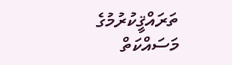ތަރައްޤީކުރުމުގެ މަސައްކަތް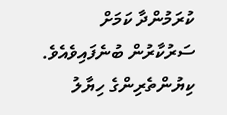ކުރަމުންދާ ކަމަށް ސަރުކާރުން ބުނެފައިވެއެވެ.
ކިޔުންތެރިންގެ ހިޔާލު